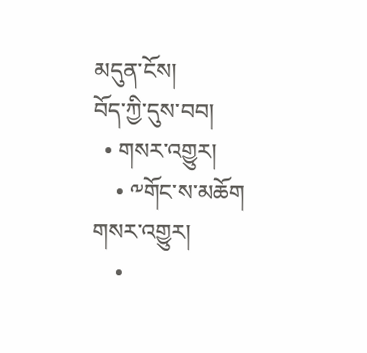མདུན་ངོས།
བོད་ཀྱི་དུས་བབ།
  • གསར་འགྱུར།
    • ༸གོང་ས་མཆོག གསར་འགྱུར།
    •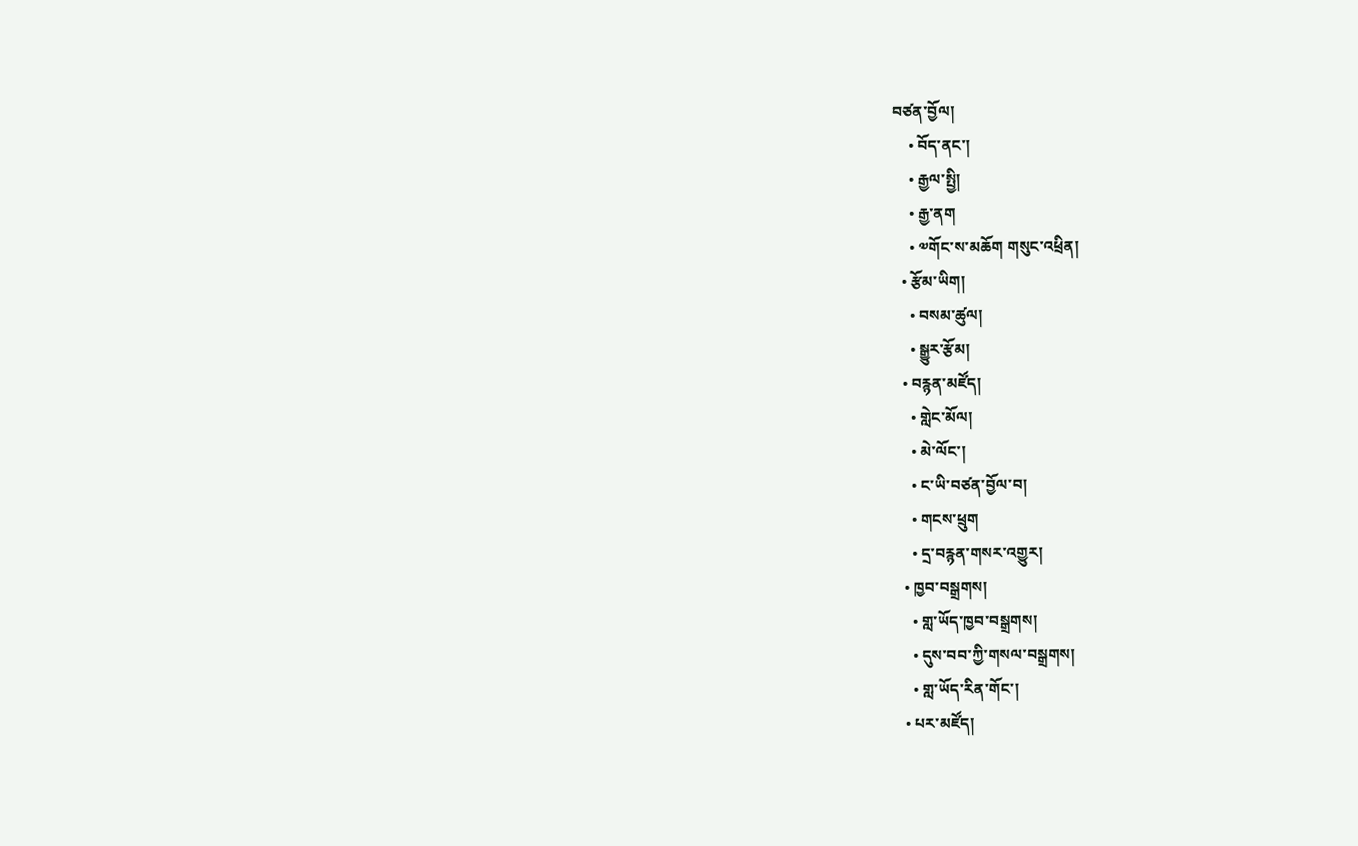བཙན་བྱོལ།
    • བོད་ནང་།
    • རྒྱལ་སྤྱི།
    • རྒྱ་ནག
    • ༧གོང་ས་མཆོག གསུང་འཕྲིན།
  • རྩོམ་ཡིག།
    • བསམ་ཚུལ།
    • སྒྱུར་རྩོམ།
  • བརྙན་མཛོད།
    • གླེང་མོལ།
    • མེ་ལོང་།
    • ང་ཡི་བཙན་བྱོལ་བ།
    • གངས་ཕྲུག
    • དྲ་བརྙན་གསར་འགྱུར།
  • ཁྱབ་བསྒྲགས།
    • གླ་ཡོད་ཁྱབ་བསྒྲགས།
    • དུས་བབ་ཀྱི་གསལ་བསྒྲགས།
    • གླ་ཡོད་རིན་གོང་།
  • པར་མཛོད།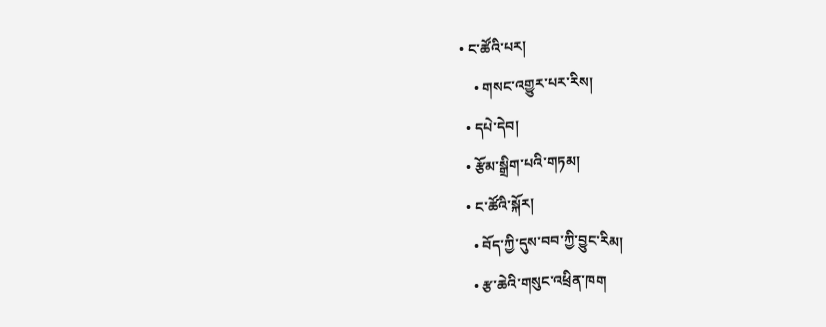• ང་ཚོའི་པར།
    • གསང་འགྱུར་པར་རིས།
  • དཔེ་དེབ།
  • རྩོམ་སྒྲིག་པའི་གཏམ།
  • ང་ཚོའི་སྐོར།
    • བོད་ཀྱི་དུས་བབ་ཀྱི་བྱུང་རིམ།
    • རྩ་ཆེའི་གསུང་འཕྲིན་ཁག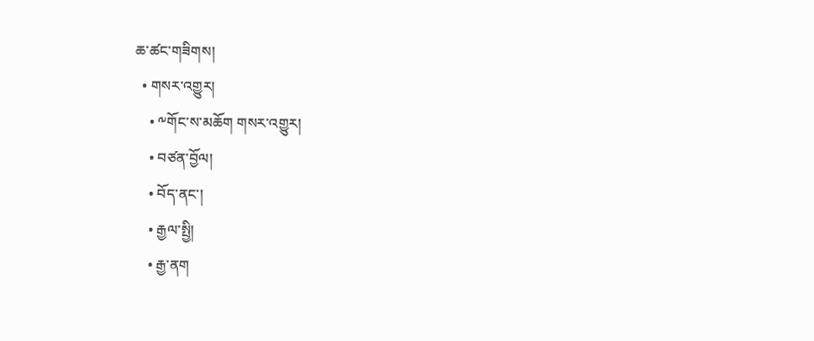ཆ་ཚང་གཟིགས།
  • གསར་འགྱུར།
    • ༸གོང་ས་མཆོག གསར་འགྱུར།
    • བཙན་བྱོལ།
    • བོད་ནང་།
    • རྒྱལ་སྤྱི།
    • རྒྱ་ནག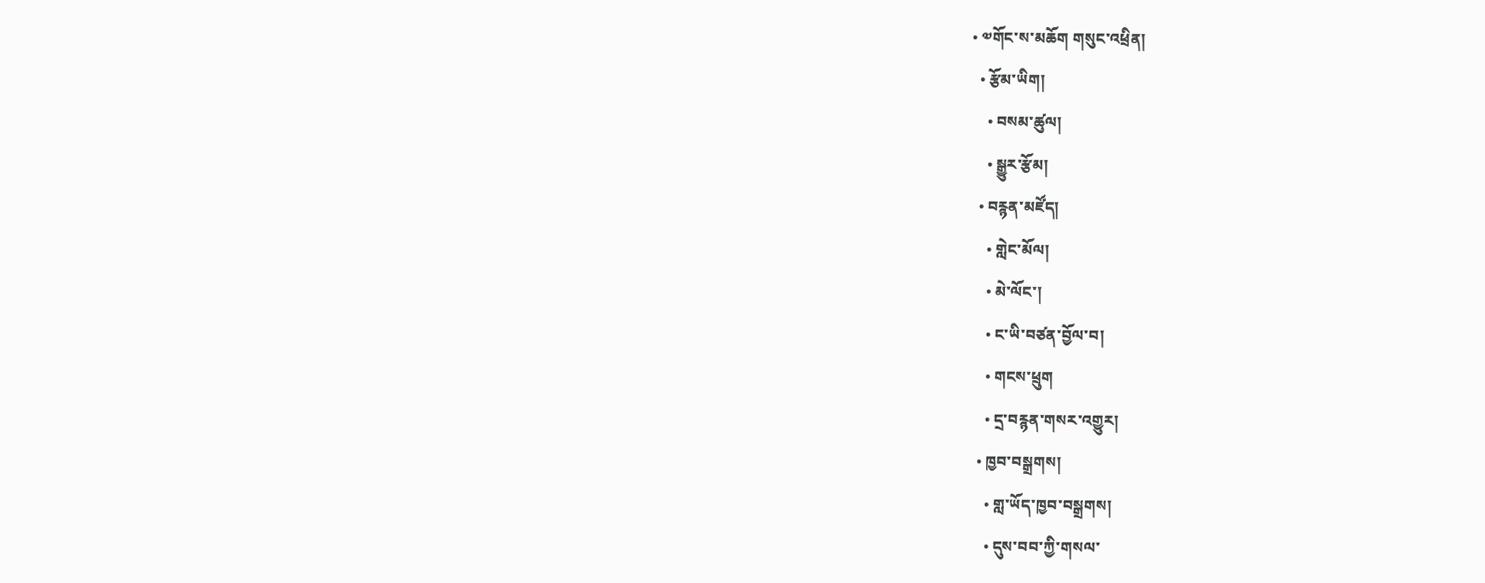• ༧གོང་ས་མཆོག གསུང་འཕྲིན།
  • རྩོམ་ཡིག།
    • བསམ་ཚུལ།
    • སྒྱུར་རྩོམ།
  • བརྙན་མཛོད།
    • གླེང་མོལ།
    • མེ་ལོང་།
    • ང་ཡི་བཙན་བྱོལ་བ།
    • གངས་ཕྲུག
    • དྲ་བརྙན་གསར་འགྱུར།
  • ཁྱབ་བསྒྲགས།
    • གླ་ཡོད་ཁྱབ་བསྒྲགས།
    • དུས་བབ་ཀྱི་གསལ་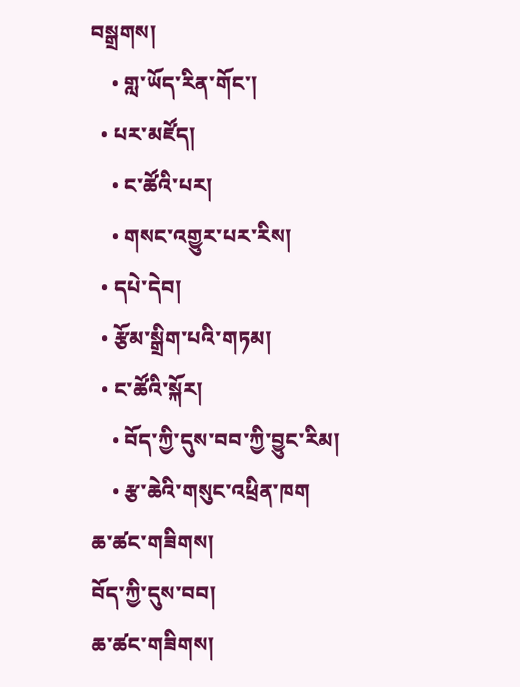བསྒྲགས།
    • གླ་ཡོད་རིན་གོང་།
  • པར་མཛོད།
    • ང་ཚོའི་པར།
    • གསང་འགྱུར་པར་རིས།
  • དཔེ་དེབ།
  • རྩོམ་སྒྲིག་པའི་གཏམ།
  • ང་ཚོའི་སྐོར།
    • བོད་ཀྱི་དུས་བབ་ཀྱི་བྱུང་རིམ།
    • རྩ་ཆེའི་གསུང་འཕྲིན་ཁག
ཆ་ཚང་གཟིགས།
བོད་ཀྱི་དུས་བབ།
ཆ་ཚང་གཟིགས།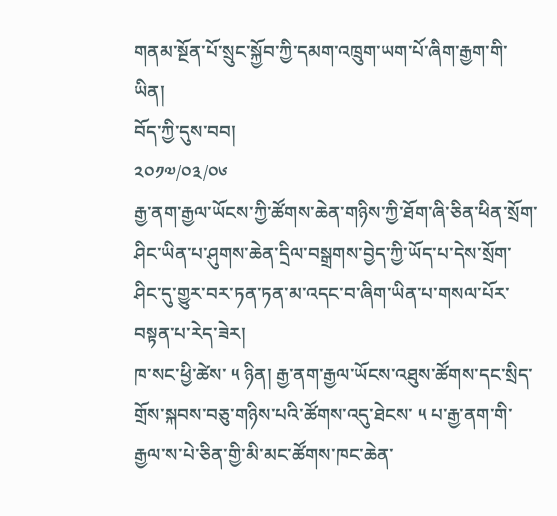གནམ་སྔོན་པོ་སྲུང་སྐྱོབ་ཀྱི་དམག་འཁྲུག་ཡག་པོ་ཞིག་རྒྱག་གི་ཡིན།
བོད་ཀྱི་དུས་བབ།
༢༠༡༧/༠༣/༠༦
རྒྱ་ནག་རྒྱལ་ཡོངས་ཀྱི་ཚོགས་ཆེན་གཉིས་ཀྱི་ཐོག་ཞི་ཅིན་ཕིན་སྲོག་ཤིང་ཡིན་པ་ཤུགས་ཆེན་དྲིལ་བསྒྲགས་བྱེད་ཀྱི་ཡོད་པ་དེས་སྲོག་ཤིང་དུ་གྱུར་བར་ཏན་ཏན་མ་འདང་བ་ཞིག་ཡིན་པ་གསལ་པོར་བསྟན་པ་རེད་ཟེར།
ཁ་སང་ཕྱི་ཚེས་ ༥ ཉིན། རྒྱ་ནག་རྒྱལ་ཡོངས་འཐུས་ཚོགས་དང་སྲིད་གྲོས་སྐབས་བཅུ་གཉིས་པའི་ཚོགས་འདུ་ཐེངས་ ༥ པ་རྒྱ་ནག་གི་རྒྱལ་ས་པེ་ཅིན་གྱི་མི་མང་ཚོགས་ཁང་ཆེན་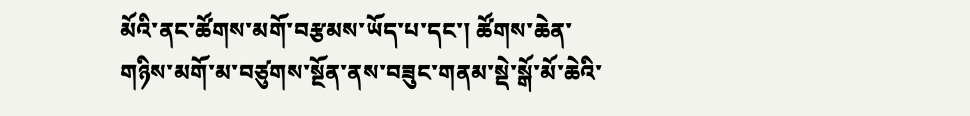མོའི་ནང་ཚོགས་མགོ་བརྩམས་ཡོད་པ་དང་། ཚོགས་ཆེན་གཉིས་མགོ་མ་བཙུགས་སྔོན་ནས་བཟུང་གནམ་སྡེ་སྒོ་མོ་ཆེའི་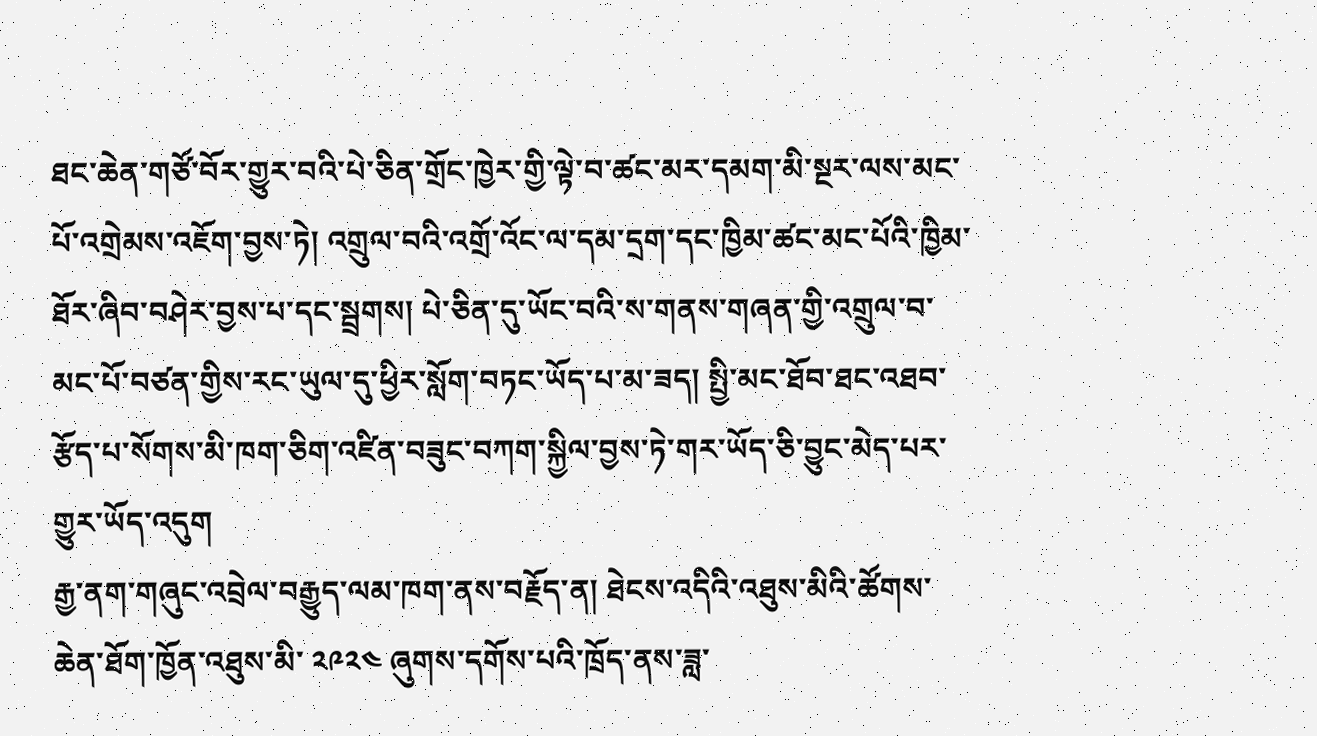ཐང་ཆེན་གཙོ་བོར་གྱུར་བའི་པེ་ཅིན་གྲོང་ཁྱེར་གྱི་ལྟེ་བ་ཚང་མར་དམག་མི་སྔར་ལས་མང་པོ་འགྲེམས་འཇོག་བྱས་ཏེ། འགྲུལ་བའི་འགྲོ་འོང་ལ་དམ་དྲག་དང་ཁྱིམ་ཚང་མང་པོའི་ཁྱིམ་ཐོར་ཞིབ་བཤེར་བྱས་པ་དང་སྦྲགས། པེ་ཅིན་དུ་ཡོང་བའི་ས་གནས་གཞན་གྱི་འགྲུལ་བ་མང་པོ་བཙན་གྱིས་རང་ཡུལ་དུ་ཕྱིར་སློག་བཏང་ཡོད་པ་མ་ཟད། སྤྱི་མང་ཐོབ་ཐང་འཐབ་རྩོད་པ་སོགས་མི་ཁག་ཅིག་འཛིན་བཟུང་བཀག་སྐྱིལ་བྱས་ཏེ་གར་ཡོད་ཅི་བྱུང་མེད་པར་གྱུར་ཡོད་འདུག
རྒྱ་ནག་གཞུང་འབྲེལ་བརྒྱུད་ལམ་ཁག་ནས་བརྗོད་ན། ཐེངས་འདིའི་འཐུས་མིའི་ཚོགས་ཆེན་ཐོག་ཁྱོན་འཐུས་མི་ ༢༩༢༤ ཞུགས་དགོས་པའི་ཁྲོད་ནས་ཟླ་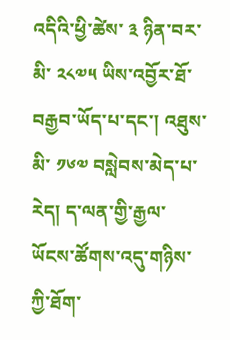འདིའི་ཕྱི་ཚེས་ ༣ ཉིན་བར་མི་ ༢༨༧༥ ཡིས་འབྱོར་ཐོ་བརྒྱབ་ཡོད་པ་དང་། འཐུས་མི་ ༡༦༧ བསླེབས་མེད་པ་རེད། ད་ལན་གྱི་རྒྱལ་ཡོངས་ཚོགས་འདུ་གཉིས་ཀྱི་ཐོག་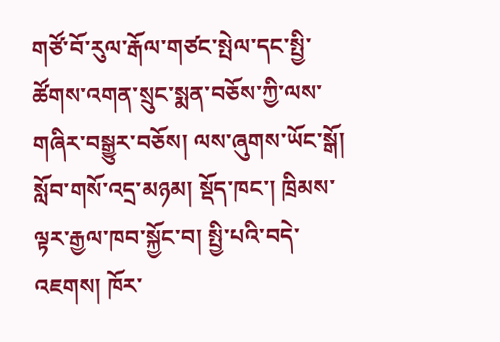གཙོ་བོ་རུལ་རྒོལ་གཙང་སྤེལ་དང་སྤྱི་ཚོགས་འགན་སྲུང་སྨན་བཅོས་ཀྱི་ལས་གཞིར་བསྒྱུར་བཅོས། ལས་ཞུགས་ཡོང་སྒོ། སློབ་གསོ་འདྲ་མཉམ། སྡོད་ཁང་། ཁྲིམས་ལྟར་རྒྱལ་ཁབ་སྐྱོང་བ། སྤྱི་པའི་བདེ་འཇགས། ཁོར་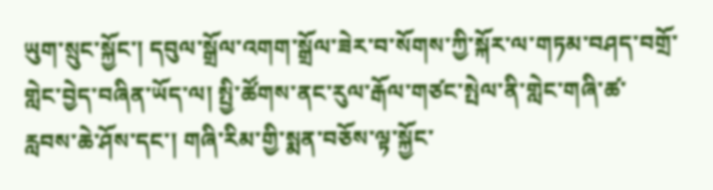ཡུག་སྲུང་སྐྱོང་། དབུལ་སྒྲོལ་འགག་སྒྲོལ་ཟེར་བ་སོགས་ཀྱི་སྐོར་ལ་གཏམ་བཤད་བགྲོ་གླེང་བྱེད་བཞིན་ཡོད་ལ། སྤྱི་ཚོགས་ནང་རུལ་རྒོལ་གཙང་སྤེལ་ནི་གླེང་གཞི་ཚ་རླབས་ཆེ་ཤོས་དང་། གཞི་རིམ་གྱི་སྨན་བཅོས་ལྟ་སྐྱོང་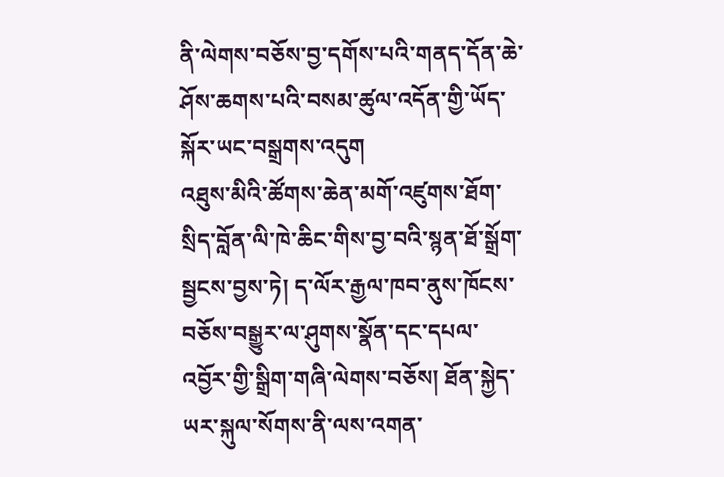ནི་ལེགས་བཅོས་བྱ་དགོས་པའི་གནད་དོན་ཆེ་ཤོས་ཆགས་པའི་བསམ་ཚུལ་འདོན་གྱི་ཡོད་སྐོར་ཡང་བསྒྲགས་འདུག
འཐུས་མིའི་ཚོགས་ཆེན་མགོ་འཛུགས་ཐོག་སྲིད་བློན་ལི་ཁེ་ཆིང་གིས་བྱ་བའི་སྙན་ཐོ་སྒྲོག་སྦྱངས་བྱས་ཏེ། ད་ལོར་རྒྱལ་ཁབ་ནུས་ཁོངས་བཅོས་བསྒྱུར་ལ་ཤུགས་སྣོན་དང་དཔལ་འབྱོར་གྱི་སྒྲིག་གཞི་ལེགས་བཅོས། ཐོན་སྐྱེད་ཡར་སྐུལ་སོགས་ནི་ལས་འགན་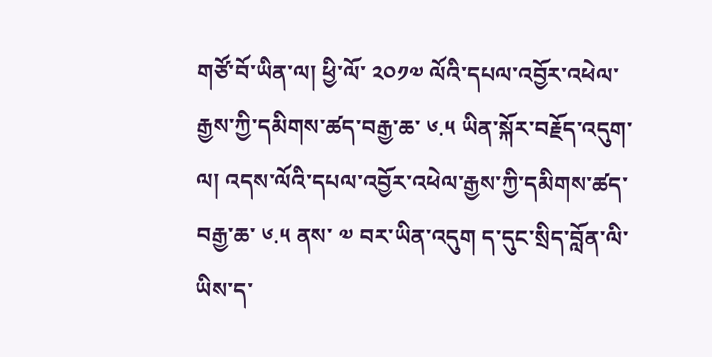གཙོ་བོ་ཡིན་ལ། ཕྱི་ལོ་ ༢༠༡༧ ལོའི་དཔལ་འབྱོར་འཕེལ་རྒྱས་ཀྱི་དམིགས་ཚད་བརྒྱ་ཆ་ ༦.༥ ཡིན་སྐོར་བརྗོད་འདུག་ལ། འདས་ལོའི་དཔལ་འབྱོར་འཕེལ་རྒྱས་ཀྱི་དམིགས་ཚད་བརྒྱ་ཆ་ ༦.༥ ནས་ ༧ བར་ཡིན་འདུག ད་དུང་སྲིད་བློན་ལི་ཡིས་ད་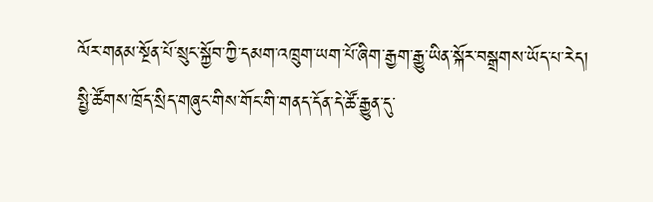ལོར་གནམ་སྔོན་པོ་སྲུང་སྐྱོབ་ཀྱི་དམག་འཁྲུག་ཡག་པོ་ཞིག་རྒྱག་རྒྱུ་ཡིན་སྐོར་བསྒྲགས་ཡོད་པ་རེད།
སྤྱི་ཚོགས་ཁྲོད་སྲིད་གཞུང་གིས་གོང་གི་གནད་དོན་དེ་ཚོ་རྒྱུན་དུ་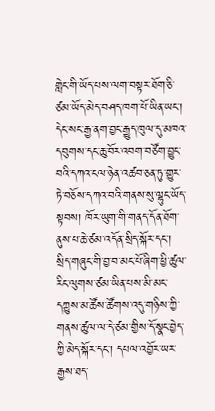གླེང་གི་ཡོད་པས་ལག་བསྟར་ཐོག་ཅི་ཙམ་ཡོད་མེད་བཤད་ཁག་པོ་ཡིན་ཡང་། དེང་སང་རྒྱ་ནག་བྱང་རྒྱུད་ཁུལ་དུ་མཁའ་དབུགས་དང་ཆུ་བོར་འབག་བཙོག་བྱུང་བའི་དཀའ་ངལ་ཉེན་འཚབ་ཅན་ཏུ་གྱུར་ཏེ་བཅོས་དཀའ་བའི་གནས་སུ་ལྷུང་ཡོད་སྟབས། ཁོར་ཡུག་གི་གནད་དོན་ཐོག་ནུས་པ་ཆེ་ཙམ་འདོན་སྲིད་སྐོར་དང་། སྲིད་གཞུང་གི་བྱ་བ་མང་པོ་ཞིག་ཕྱི་ཚུལ་རིང་ལུགས་ཙམ་ཡིན་པས་མི་མང་དཀྱུས་མ་ཚོས་ཚོགས་འདུ་གཉིས་ཀྱི་གནས་ཚུལ་ལ་དེ་ཙམ་གྱིས་དོ་སྣང་བྱེད་ཀྱི་མེད་སྐོར་དང་། དཔལ་འབྱོར་ཡར་རྒྱས་ཐད་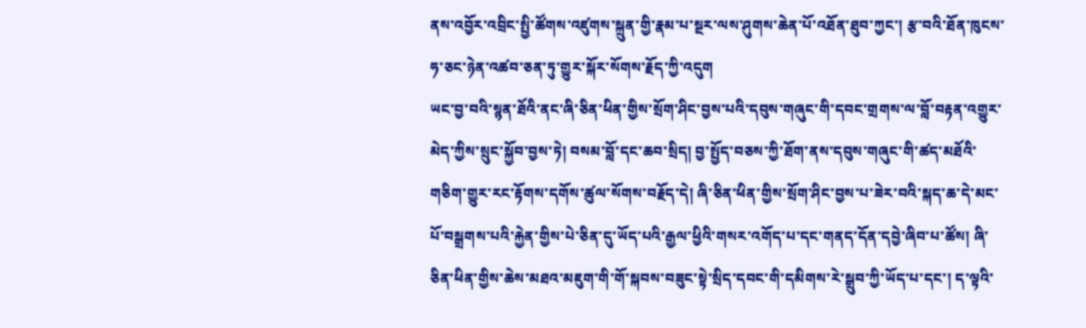ནས་འབྱོར་འབྲིང་སྤྱི་ཚོགས་འཛུགས་སྐྲུན་གྱི་རྣམ་པ་སྔར་ལས་ཤུགས་ཆེན་པོ་འཐོན་ཐུབ་ཀྱང་། རྩ་བའི་ཐོན་ཁུངས་ཧ་ཅང་ཉེན་འཚབ་ཅན་ཏུ་གྱུར་སྐོར་སོགས་རྗོད་ཀྱི་འདུག
ཡང་བྱ་བའི་སྙན་ཐོའི་ནང་ཞི་ཅིན་ཕིན་གྱིས་སྲོག་ཤིང་བྱས་པའི་དབུས་གཞུང་གི་དབང་གྲགས་ལ་བློ་བརྟན་འགྱུར་མེད་ཀྱིས་སྲུང་སྐྱོབ་བྱས་ཏེ། བསམ་བློ་དང་ཆབ་སྲིད། བྱ་སྤྱོད་བཅས་ཀྱི་ཐོག་ནས་དབུས་གཞུང་གི་ཚད་མཐོའི་གཅིག་གྱུར་རང་རྟོགས་དགོས་ཚུལ་སོགས་བརྗོད་དེ། ཞི་ཅིན་ཕིན་གྱིས་སྲོག་ཤིང་བྱས་པ་ཟེར་བའི་སྐད་ཆ་དེ་མང་པོ་བསྒྲགས་པའི་རྐྱེན་གྱིས་པེ་ཅིན་དུ་ཡོད་པའི་རྒྱལ་ཕྱིའི་གསར་འགོད་པ་དང་གནད་དོན་དབྱེ་ཞིབ་པ་ཚོས། ཞི་ཅིན་ཕིན་གྱིས་ཆེས་མཐའ་མཇུག་གི་གོ་སྐབས་བཟུང་སྟེ་སྲིད་དབང་གི་དམིགས་རེ་སྒྲུབ་ཀྱི་ཡོད་པ་དང་། ད་ལྟའི་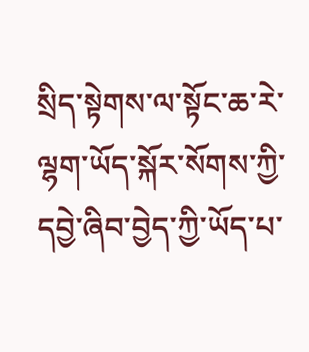སྲིད་སྟེགས་ལ་སྟོང་ཆ་རེ་ལྷག་ཡོད་སྐོར་སོགས་ཀྱི་དབྱེ་ཞིབ་བྱེད་ཀྱི་ཡོད་པ་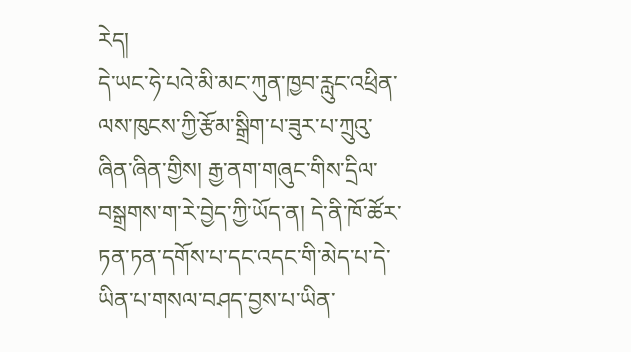རེད།
དེ་ཡང་ཧེ་པའེ་མི་མང་ཀུན་ཁྱབ་རླུང་འཕྲིན་ལས་ཁུངས་ཀྱི་རྩོམ་སྒྲིག་པ་ཟུར་པ་ཀྲུའུ་ཞིན་ཞིན་གྱིས། རྒྱ་ནག་གཞུང་གིས་དྲིལ་བསྒྲགས་ག་རེ་བྱེད་ཀྱི་ཡོད་ན། དེ་ནི་ཁོ་ཚོར་ཏན་ཏན་དགོས་པ་དང་འདང་གི་མེད་པ་དེ་ཡིན་པ་གསལ་བཤད་བྱས་པ་ཡིན་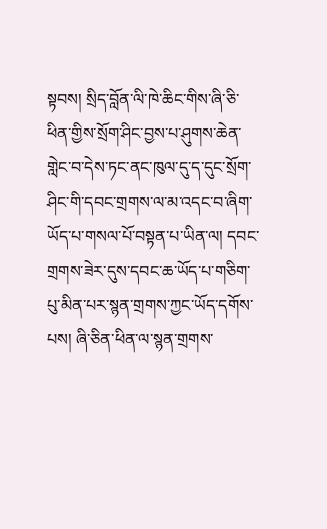སྟབས། སྲིད་བློན་ལི་ཁེ་ཆིང་གིས་ཞི་ཅི་ཕིན་གྱིས་སྲོག་ཤིང་བྱས་པ་ཤུགས་ཆེན་གླེང་བ་དེས་ཏང་ནང་ཁུལ་དུ་ད་དུང་སྲོག་ཤིང་གི་དབང་གྲགས་ལ་མ་འདང་བ་ཞིག་ཡོད་པ་གསལ་པོ་བསྟན་པ་ཡིན་ལ། དབང་གྲགས་ཟེར་དུས་དབང་ཆ་ཡོད་པ་གཅིག་པུ་མིན་པར་སྙན་གྲགས་ཀྱང་ཡོད་དགོས་པས། ཞི་ཅིན་ཕིན་ལ་སྙན་གྲགས་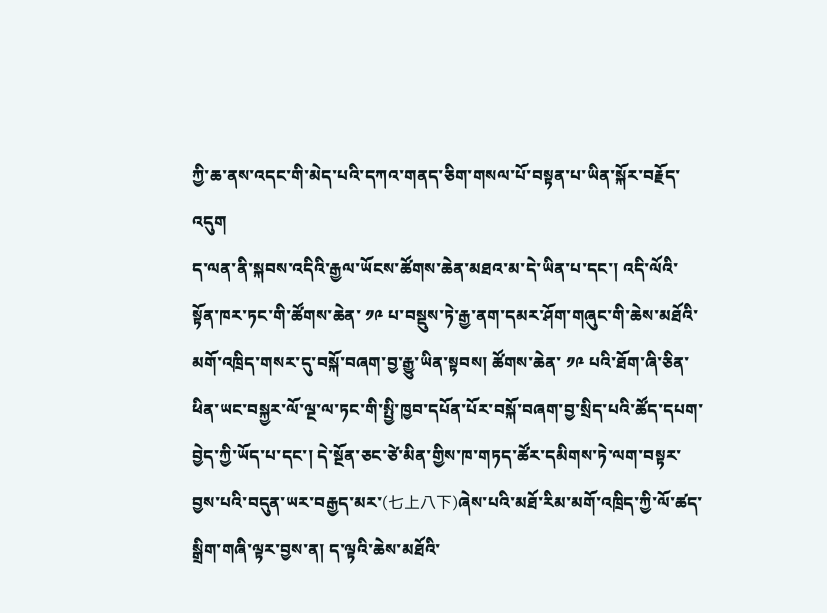ཀྱི་ཆ་ནས་འདང་གི་མེད་པའི་དཀའ་གནད་ཅིག་གསལ་པོ་བསྟན་པ་ཡིན་སྐོར་བརྗོད་འདུག
ད་ལན་ནི་སྐབས་འདིའི་རྒྱལ་ཡོངས་ཚོགས་ཆེན་མཐའ་མ་དེ་ཡིན་པ་དང་། འདི་ལོའི་སྟོན་ཁར་ཏང་གི་ཚོགས་ཆེན་ ༡༩ པ་བསྡུས་ཏེ་རྒྱ་ནག་དམར་ཤོག་གཞུང་གི་ཆེས་མཐོའི་མགོ་འཁྲིད་གསར་དུ་བསྐོ་བཞག་བྱ་རྒྱུ་ཡིན་སྟབས། ཚོགས་ཆེན་ ༡༩ པའི་ཐོག་ཞི་ཅིན་ཕིན་ཡང་བསྐྱར་ལོ་ལྔ་ལ་ཏང་གི་སྤྱི་ཁྱབ་དཔོན་པོར་བསྐོ་བཞག་བྱ་སྲིད་པའི་ཚོད་དཔག་བྱེད་ཀྱི་ཡོད་པ་དང་། དེ་སྔོན་ཅང་ཙེ་མིན་གྱིས་ཁ་གཏད་ཚོར་དམིགས་ཏེ་ལག་བསྟར་བྱས་པའི་བདུན་ཡར་བརྒྱད་མར་(七上八下)ཞེས་པའི་མཐོ་རིམ་མགོ་འཁྲིད་ཀྱི་ལོ་ཚད་སྒྲིག་གཞི་ལྟར་བྱས་ན། ད་ལྟའི་ཆེས་མཐོའི་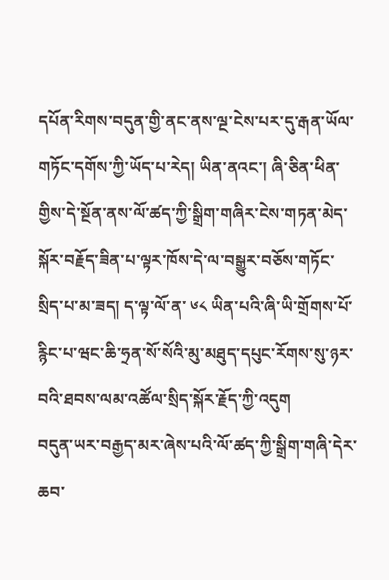དཔོན་རིགས་བདུན་གྱི་ནང་ནས་ལྔ་ངེས་པར་དུ་རྒན་ཡོལ་གཏོང་དགོས་ཀྱི་ཡོད་པ་རེད། ཡིན་ནའང་། ཞི་ཅིན་ཕིན་གྱིས་དེ་སྔོན་ནས་ལོ་ཚད་ཀྱི་སྒྲིག་གཞིར་ངེས་གཏན་མེད་སྐོར་བརྗོད་ཟིན་པ་ལྟར་ཁོས་དེ་ལ་བསྒྱུར་བཅོས་གཏོང་སྲིད་པ་མ་ཟད། ད་ལྟ་ལོ་ན་ ༦༨ ཡིན་པའི་ཞི་ཡི་གྲོགས་པོ་རྙིང་པ་ཝང་ཆི་ཧྲན་སོ་སོའི་མུ་མཐུད་དཔུང་རོགས་སུ་ཉར་བའི་ཐབས་ལམ་འཚོལ་སྲིད་སྐོར་རྗོད་ཀྱི་འདུག
བདུན་ཡར་བརྒྱད་མར་ཞེས་པའི་ལོ་ཚད་ཀྱི་སྒྲིག་གཞི་དེར་ཆབ་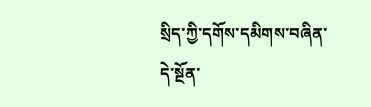སྲིད་ཀྱི་དགོས་དམིགས་བཞིན་དེ་སྔོན་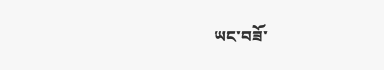ཡང་བཟོ་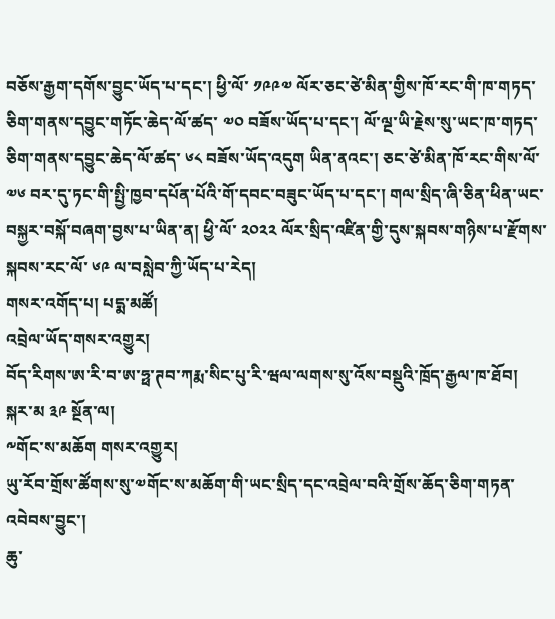བཅོས་རྒྱག་དགོས་བྱུང་ཡོད་པ་དང་། ཕྱི་ལོ་ ༡༩༩༧ ལོར་ཅང་ཙེ་མིན་གྱིས་ཁོ་རང་གི་ཁ་གཏད་ཅིག་གནས་དབྱུང་གཏོང་ཆེད་ལོ་ཚད་ ༧༠ བཟོས་ཡོད་པ་དང་། ལོ་ལྔ་ཡི་རྗེས་སུ་ཡང་ཁ་གཏད་ཅིག་གནས་དབྱུང་ཆེད་ལོ་ཚད་ ༦༨ བཟོས་ཡོད་འདུག ཡིན་ནའང་། ཅང་ཙེ་མིན་ཁོ་རང་གིས་ལོ་ ༧༦ བར་དུ་ཏང་གི་སྤྱི་ཁྱབ་དཔོན་པོའི་གོ་དབང་བཟུང་ཡོད་པ་དང་། གལ་སྲིད་ཞི་ཅིན་ཕིན་ཡང་བསྐྱར་བསྐོ་བཞག་བྱས་པ་ཡིན་ན། ཕྱི་ལོ་ ༢༠༢༢ ལོར་སྲིད་འཛིན་གྱི་དུས་སྐབས་གཉིས་པ་རྫོགས་སྐབས་རང་ལོ་ ༦༩ ལ་བསླེབ་ཀྱི་ཡོད་པ་རེད།
གསར་འགོད་པ། པདྨ་མཚོ།
འབྲེལ་ཡོད་གསར་འགྱུར།
བོད་རིགས་ཨ་རི་བ་ཨ་ཧྥ་ཊབ་ཀརྨ་སིང་པུ་རི་ཝལ་ལགས་སུ་འོས་བསྡུའི་ཁྲོད་རྒྱལ་ཁ་ཐོབ།
སྐར་མ ༣༩ སྔོན་ལ།
༸གོང་ས་མཆོག གསར་འགྱུར།
ཡུ་རོབ་གྲོས་ཚོགས་སུ་༧གོང་ས་མཆོག་གི་ཡང་སྲིད་དང་འབྲེལ་བའི་གྲོས་ཆོད་ཅིག་གཏན་འབེབས་བྱུང་།
ཆུ་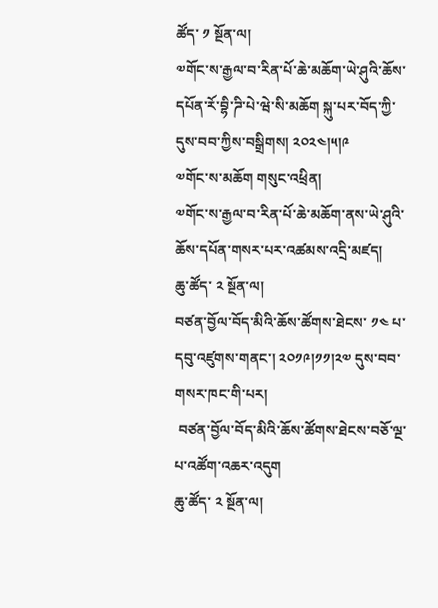ཚོད་ ༡ སྔོན་ལ།
༧གོང་ས་རྒྱལ་བ་རིན་པོ་ཆེ་མཆོག་ཡེ་ཤུའི་ཆོས་དཔོན་རོ་བྷི་ཌི་པེ་ཝེ་སི་མཆོག སྐུ་པར་བོད་ཀྱི་དུས་བབ་ཀྱིས་བསྒྲིགས། ༢༠༢༤།༥།༩
༧གོང་ས་མཆོག གསུང་འཕྲིན།
༧གོང་ས་རྒྱལ་བ་རིན་པོ་ཆེ་མཆོག་ནས་ཡེ་ཤུའི་ཆོས་དཔོན་གསར་པར་འཚམས་འདྲི་མཛད།
ཆུ་ཚོད་ ༢ སྔོན་ལ།
བཙན་བྱོལ་བོད་མིའི་ཆོས་ཚོགས་ཐེངས་ ༡༤ པ་དབུ་འཛུགས་གནང་། ༢༠༡༩།༡༡།༢༧ དུས་བབ་གསར་ཁང་གི་པར།
 བཙན་བྱོལ་བོད་མིའི་ཆོས་ཚོགས་ཐེངས་བཅོ་ལྔ་པ་འཚོག་འཆར་འདུག
ཆུ་ཚོད་ ༢ སྔོན་ལ།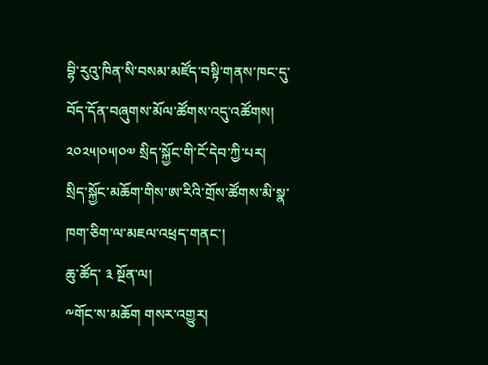བྷི་རུའུ་ཁིན་སི་བསམ་མཛོད་བསྟི་གནས་ཁང་དུ་བོད་དོན་བཞུགས་མོལ་ཚོགས་འདུ་འཚོགས། ༢༠༢༥།༠༥།༠༧ སྲིད་སྐྱོང་གི་ངོ་དེབ་ཀྱི་པར།
སྲིད་སྐྱོང་མཆོག་གིས་ཨ་རིའི་གྲོས་ཚོགས་མི་སྣ་ཁག་ཅིག་ལ་མཇལ་འཕྲད་གནང་།
ཆུ་ཚོད་ ༣ སྔོན་ལ།
༸གོང་ས་མཆོག གསར་འགྱུར།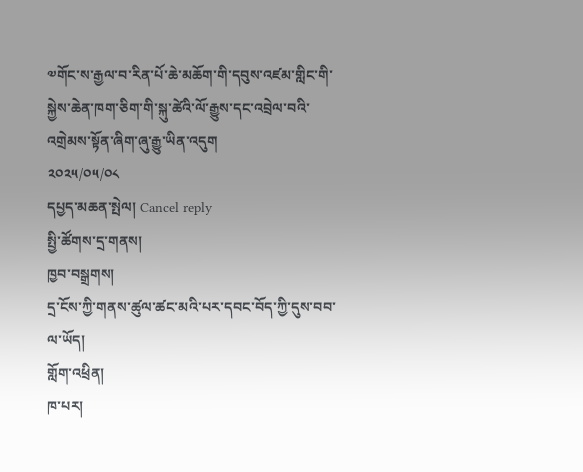༧གོང་ས་རྒྱལ་བ་རིན་པོ་ཆེ་མཆོག་གི་དབུས་འཛམ་གླིང་གི་སྐྱེས་ཆེན་ཁག་ཅིག་གི་སྐུ་ཚེའི་ལོ་རྒྱུས་དང་འབྲེལ་བའི་འགྲེམས་སྟོན་ཞིག་ཞུ་རྒྱུ་ཡིན་འདུག
༢༠༢༥/༠༥/༠༨
དཔྱད་མཆན་སྤེལ། Cancel reply
སྤྱི་ཚོགས་དྲ་གནས།
ཁྱབ་བསྒྲགས།
དྲ་ངོས་ཀྱི་གནས་ཚུལ་ཚང་མའི་པར་དབང་བོད་ཀྱི་དུས་བབ་ལ་ཡོད།
གློག་འཕྲིན།
ཁ་པར།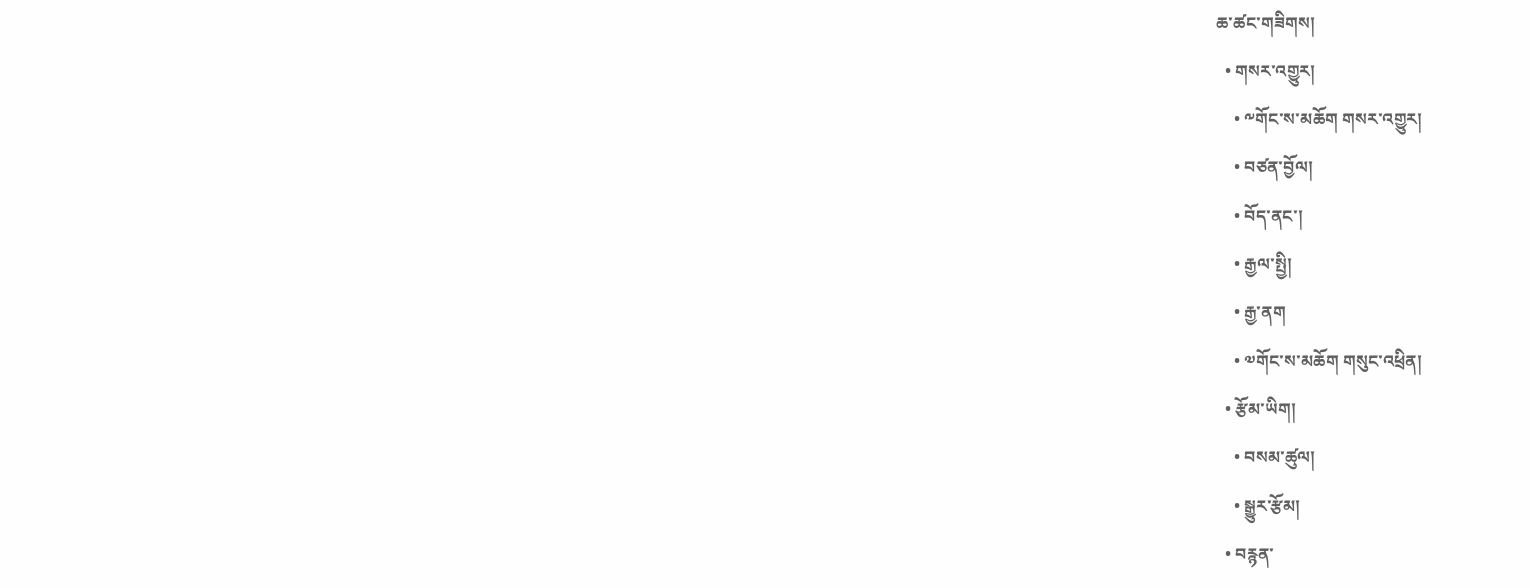ཆ་ཚང་གཟིགས།
  • གསར་འགྱུར།
    • ༸གོང་ས་མཆོག གསར་འགྱུར།
    • བཙན་བྱོལ།
    • བོད་ནང་།
    • རྒྱལ་སྤྱི།
    • རྒྱ་ནག
    • ༧གོང་ས་མཆོག གསུང་འཕྲིན།
  • རྩོམ་ཡིག།
    • བསམ་ཚུལ།
    • སྒྱུར་རྩོམ།
  • བརྙན་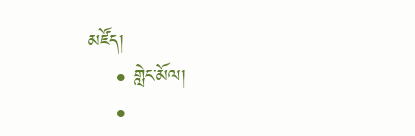མཛོད།
    • གླེང་མོལ།
    •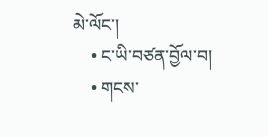མེ་ལོང་།
    • ང་ཡི་བཙན་བྱོལ་བ།
    • གངས་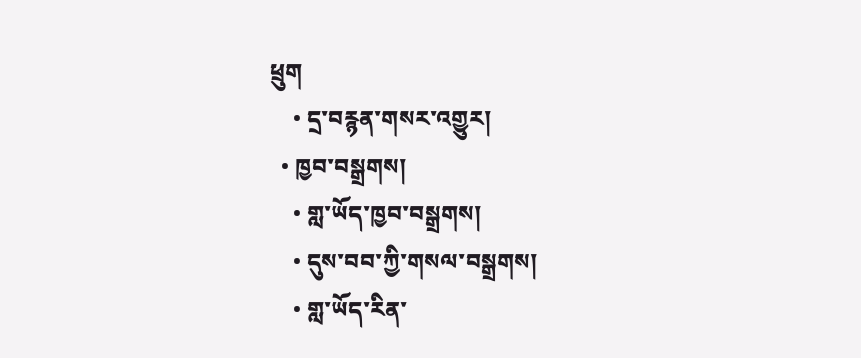ཕྲུག
    • དྲ་བརྙན་གསར་འགྱུར།
  • ཁྱབ་བསྒྲགས།
    • གླ་ཡོད་ཁྱབ་བསྒྲགས།
    • དུས་བབ་ཀྱི་གསལ་བསྒྲགས།
    • གླ་ཡོད་རིན་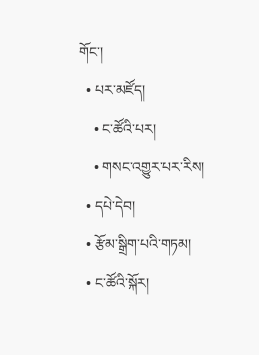གོང་།
  • པར་མཛོད།
    • ང་ཚོའི་པར།
    • གསང་འགྱུར་པར་རིས།
  • དཔེ་དེབ།
  • རྩོམ་སྒྲིག་པའི་གཏམ།
  • ང་ཚོའི་སྐོར།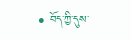• བོད་ཀྱི་དུས་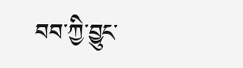བབ་ཀྱི་བྱུང་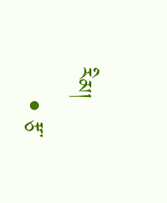རིམ།
    • རྩ་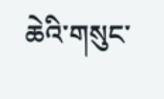ཆེའི་གསུང་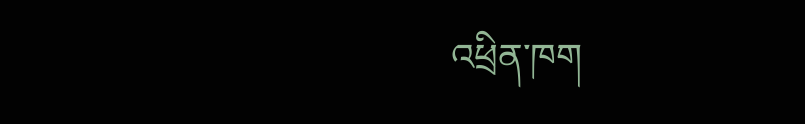འཕྲིན་ཁག